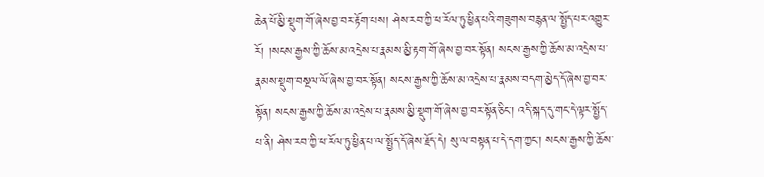ཆེན་པོ་མྱི་སྡུག་གོ་ཞེས་བྱ་བར་རྟོག་པས། ཤེས་རབ་ཀྱི་ཕ་རོལ་ཏུ་ཕྱིན་པའི་གཟུགས་བརྙན་ལ་སྤྱོད་པར་འགྱུར་རོ། །སངས་རྒྱས་ཀྱི་ཆོས་མ་འདྲེས་པ་རྣམས་མྱི་རྟག་གོ་ཞེས་བྱ་བར་སྟོན། སངས་རྒྱས་ཀྱི་ཆོས་མ་འདྲེས་པ་རྣམས་སྡུག་བསྔལ་ལོ་ཞེས་བྱ་བར་སྟོན། སངས་རྒྱས་ཀྱི་ཆོས་མ་འདྲེས་པ་རྣམས་བདག་མྱེད་དོ་ཞེས་བྱ་བར་སྟོན། སངས་རྒྱས་ཀྱི་ཆོས་མ་འདྲེས་པ་རྣམས་མྱི་སྡུག་གོ་ཞེས་བྱ་བར་སྟོན་ཅིང་། འདི་སྐད་དུ་གང་དེ་ལྟར་སྤྱོད་པ་ནི། ཤེས་རབ་ཀྱི་ཕ་རོལ་ཏུ་ཕྱིན་པ་ལ་སྤྱོད་དོ་ཞེས་རྗོད་དེ། སུ་ལ་བསྟན་པ་དེ་དག་ཀྱང་། སངས་རྒྱས་ཀྱི་ཆོས་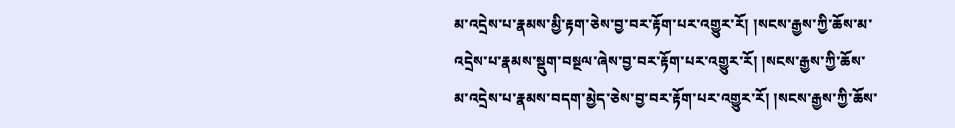མ་འདྲེས་པ་རྣམས་མྱི་རྟག་ཅེས་བྱ་བར་རྟོག་པར་འགྱུར་རོ། །སངས་རྒྱས་ཀྱི་ཆོས་མ་འདྲེས་པ་རྣམས་སྡུག་བསྔལ་ཞེས་བྱ་བར་རྟོག་པར་འགྱུར་རོ། །སངས་རྒྱས་ཀྱི་ཆོས་མ་འདྲེས་པ་རྣམས་བདག་མྱེད་ཅེས་བྱ་བར་རྟོག་པར་འགྱུར་རོ། །སངས་རྒྱས་ཀྱི་ཆོས་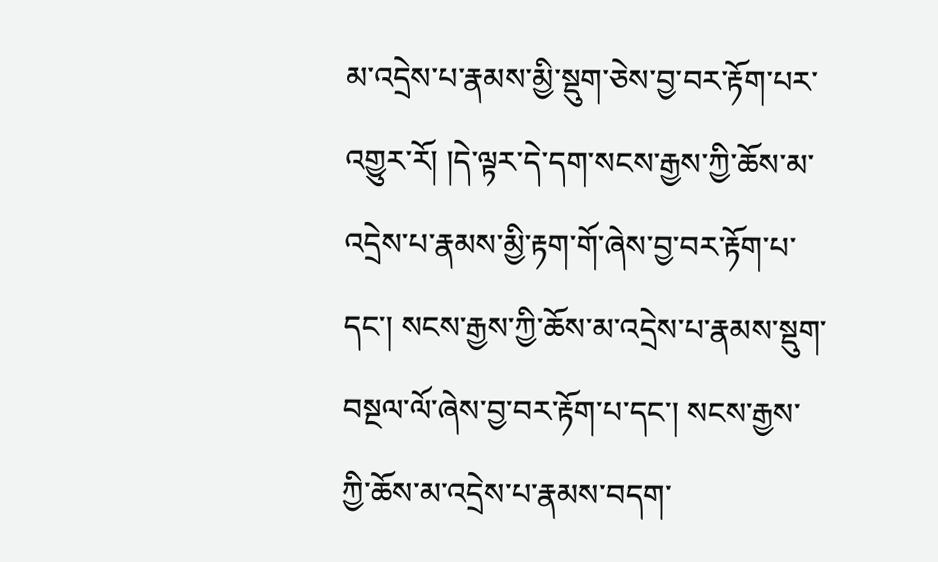མ་འདྲེས་པ་རྣམས་མྱི་སྡུག་ཅེས་བྱ་བར་རྟོག་པར་འགྱུར་རོ། །དེ་ལྟར་དེ་དག་སངས་རྒྱས་ཀྱི་ཆོས་མ་འདྲེས་པ་རྣམས་མྱི་རྟག་གོ་ཞེས་བྱ་བར་རྟོག་པ་དང་། སངས་རྒྱས་ཀྱི་ཆོས་མ་འདྲེས་པ་རྣམས་སྡུག་བསྔལ་ལོ་ཞེས་བྱ་བར་རྟོག་པ་དང་། སངས་རྒྱས་ཀྱི་ཆོས་མ་འདྲེས་པ་རྣམས་བདག་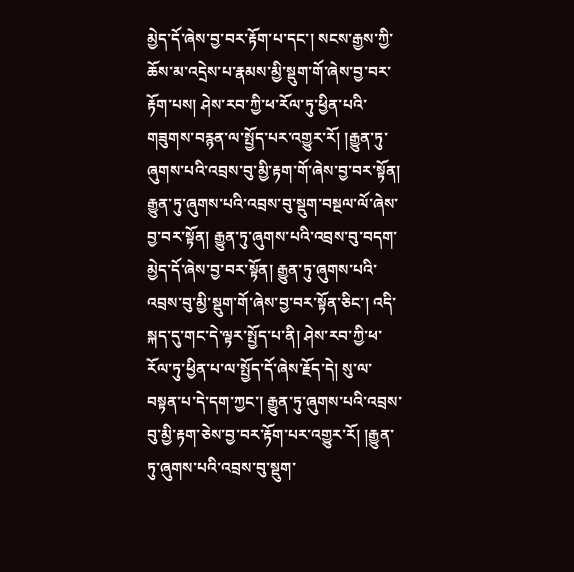མྱེད་དོ་ཞེས་བྱ་བར་རྟོག་པ་དང་། སངས་རྒྱས་ཀྱི་ཆོས་མ་འདྲེས་པ་རྣམས་མྱི་སྡུག་གོ་ཞེས་བྱ་བར་རྟོག་པས། ཤེས་རབ་ཀྱི་ཕ་རོལ་ཏུ་ཕྱིན་པའི་གཟུགས་བརྙན་ལ་སྤྱོད་པར་འགྱུར་རོ། །རྒྱུན་ཏུ་ཞུགས་པའི་འབྲས་བུ་མྱི་རྟག་གོ་ཞེས་བྱ་བར་སྟོན། རྒྱུན་ཏུ་ཞུགས་པའི་འབྲས་བུ་སྡུག་བསྔལ་ལོ་ཞེས་བྱ་བར་སྟོན། རྒྱུན་ཏུ་ཞུགས་པའི་འབྲས་བུ་བདག་མྱེད་དོ་ཞེས་བྱ་བར་སྟོན། རྒྱུན་ཏུ་ཞུགས་པའི་འབྲས་བུ་མྱི་སྡུག་གོ་ཞེས་བྱ་བར་སྟོན་ཅིང་། འདི་སྐད་དུ་གང་དེ་ལྟར་སྤྱོད་པ་ནི། ཤེས་རབ་ཀྱི་ཕ་རོལ་ཏུ་ཕྱིན་པ་ལ་སྤྱོད་དོ་ཞེས་རྗོད་དེ། སུ་ལ་བསྟན་པ་དེ་དག་ཀྱང་། རྒྱུན་ཏུ་ཞུགས་པའི་འབྲས་བུ་མྱི་རྟག་ཅེས་བྱ་བར་རྟོག་པར་འགྱུར་རོ། །རྒྱུན་ཏུ་ཞུགས་པའི་འབྲས་བུ་སྡུག་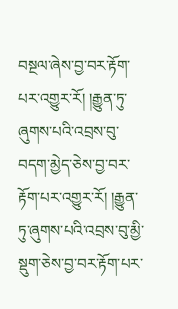བསྔལ་ཞེས་བྱ་བར་རྟོག་པར་འགྱུར་རོ། །རྒྱུན་ཏུ་ཞུགས་པའི་འབྲས་བུ་བདག་མྱེད་ཅེས་བྱ་བར་རྟོག་པར་འགྱུར་རོ། །རྒྱུན་ཏུ་ཞུགས་པའི་འབྲས་བུ་མྱི་སྡུག་ཅེས་བྱ་བར་རྟོག་པར་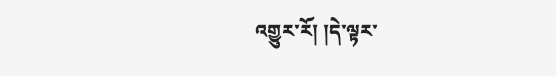འགྱུར་རོ། །དེ་ལྟར་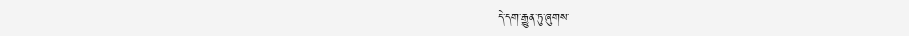དེ་དག་རྒྱུན་ཏུ་ཞུགས་